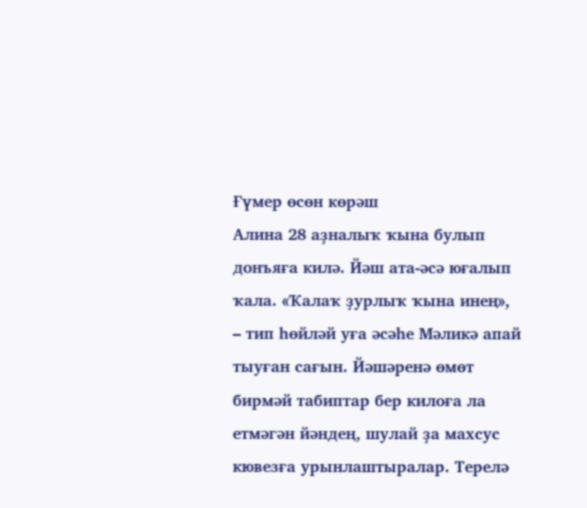Ғүмер өсөн көрәш
Алина 28 аҙналыҡ ҡына булып донъяға килә. Йәш ата-әсә юғалып ҡала. «Ҡалаҡ ҙурлыҡ ҡына инең», – тип һөйләй уға әсәһе Мәликә апай тыуған сағын. Йәшәренә өмөт бирмәй табиптар бер килоға ла етмәгән йәндең, шулай ҙа махсус кювезға урынлаштыралар. Терелә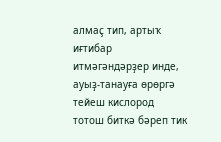алмаҫ тип, артыҡ иғтибар итмәгәндәрҙер инде, ауыҙ-танауға өрөргә тейеш кислород тотош биткә бәреп тик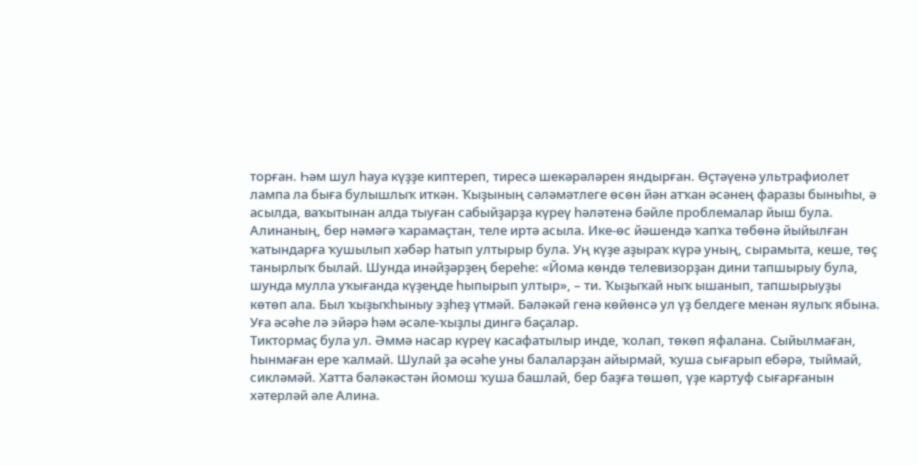торған. Һәм шул һауа күҙҙе киптереп, тиресә шекәрәләрен яндырған. Өҫтәүенә ультрафиолет лампа ла быға булышлыҡ иткән. Ҡыҙының сәләмәтлеге өсөн йән атҡан әсәнең фаразы быныһы, ә асылда, ваҡытынан алда тыуған сабыйҙарҙа күреү һәләтенә бәйле проблемалар йыш була.
Алинаның, бер нәмәгә ҡарамаҫтан, теле иртә асыла. Ике-өс йәшендә ҡапҡа төбөнә йыйылған ҡатындарға ҡушылып хәбәр һатып ултырыр була. Уң күҙе аҙыраҡ күрә уның, сырамыта, кеше, төҫ танырлыҡ былай. Шунда инәйҙәрҙең береһе: «Йома көндө телевизорҙан дини тапшырыу була, шунда мулла уҡығанда күҙеңде һыпырып ултыр», – ти. Ҡыҙыҡай ныҡ ышанып, тапшырыуҙы көтөп ала. Был ҡыҙыҡһыныу эҙһеҙ үтмәй. Бәләкәй генә көйөнсә ул үҙ белдеге менән яулыҡ ябына. Уға әсәһе лә эйәрә һәм әсәле-ҡыҙлы дингә баҫалар.
Тиктормаҫ була ул. Әммә насар күреү касафатылыр инде, ҡолап, төкөп яфалана. Сыйылмаған, һынмаған ере ҡалмай. Шулай ҙа әсәһе уны балаларҙан айырмай, ҡуша сығарып ебәрә, тыймай, сикләмәй. Хатта бәләкәстән йомош ҡуша башлай, бер баҙға төшөп, үҙе картуф сығарғанын хәтерләй әле Алина.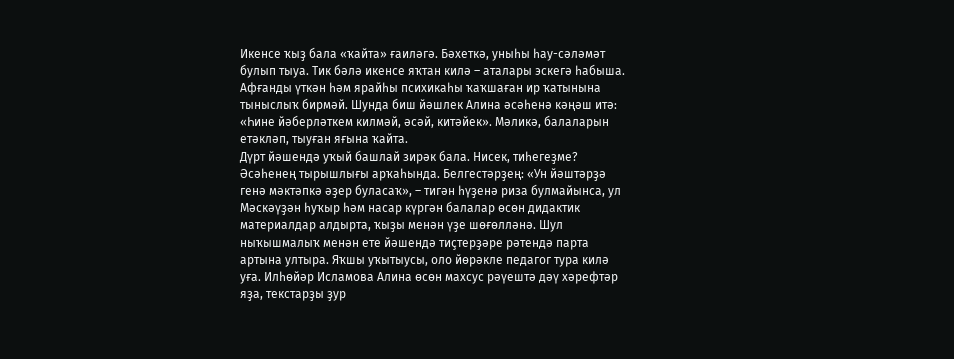Икенсе ҡыҙ бала «ҡайта» ғаиләгә. Бәхеткә, уныһы һау-сәләмәт булып тыуа. Тик бәлә икенсе яҡтан килә – аталары эскегә һабыша. Афғанды үткән һәм ярайһы психикаһы ҡаҡшаған ир ҡатынына тыныслыҡ бирмәй. Шунда биш йәшлек Алина әсәһенә кәңәш итә: «Һине йәберләткем килмәй, әсәй, китәйек». Мәликә, балаларын етәкләп, тыуған яғына ҡайта.
Дүрт йәшендә уҡый башлай зирәк бала. Нисек, тиһегеҙме? Әсәһенең тырышлығы арҡаһында. Белгестәрҙең: «Ун йәштәрҙә генә мәктәпкә әҙер буласаҡ», – тигән һүҙенә риза булмайынса, ул Мәскәүҙән һуҡыр һәм насар күргән балалар өсөн дидактик материалдар алдырта, ҡыҙы менән үҙе шөғөлләнә. Шул ныҡышмалыҡ менән ете йәшендә тиҫтерҙәре рәтендә парта артына ултыра. Яҡшы уҡытыусы, оло йөрәкле педагог тура килә уға. Илһөйәр Исламова Алина өсөн махсус рәүештә дәү хәрефтәр яҙа, текстарҙы ҙур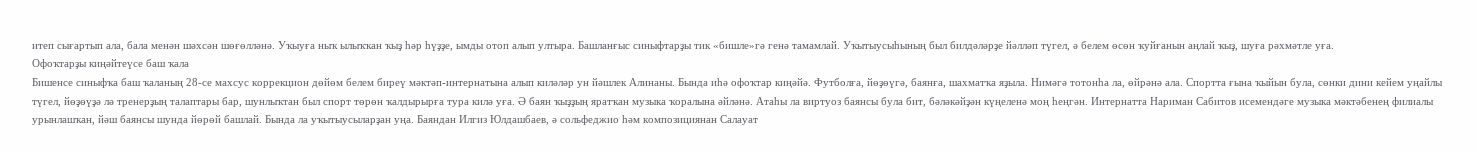итеп сығартып ала, бала менән шәхсән шөғөлләнә. Уҡыуға ныҡ ылыҡҡан ҡыҙ һәр һүҙҙе, ымды отоп алып ултыра. Башланғыс синыфтарҙы тик «бишле»гә генә тамамлай. Уҡытыусыһының был билдәләрҙе йәлләп түгел, ә белем өсөн ҡуйғанын аңлай ҡыҙ, шуға рәхмәтле уға.
Офоҡтарҙы киңәйтеүсе баш ҡала
Бишенсе синыфҡа баш ҡаланың 28-се махсус коррекцион дөйөм белем биреү мәктәп-интернатына алып киләләр ун йәшлек Алинаны. Бында иһә офоҡтар киңәйә. Футболға, йөҙөүгә, баянға, шахматҡа яҙыла. Нимәгә тотонһа ла, өйрәнә ала. Спортта ғына ҡыйын була, сөнки дини кейем уңайлы түгел, йөҙөүҙә лә тренерҙың талаптары бар, шунлыҡтан был спорт төрөн ҡалдырырға тура килә уға. Ә баян ҡыҙҙың яратҡан музыка ҡоралына әйләнә. Атаһы ла виртуоз баянсы була бит, бәләкәйҙән күңеленә моң һеңгән. Интернатта Нариман Сабитов исемендәге музыка мәктәбенең филиалы урынлашҡан, йәш баянсы шунда йөрөй башлай. Бында ла уҡытыусыларҙан уңа. Баяндан Илгиз Юлдашбаев, ә сольфеджио һәм композициянан Салауат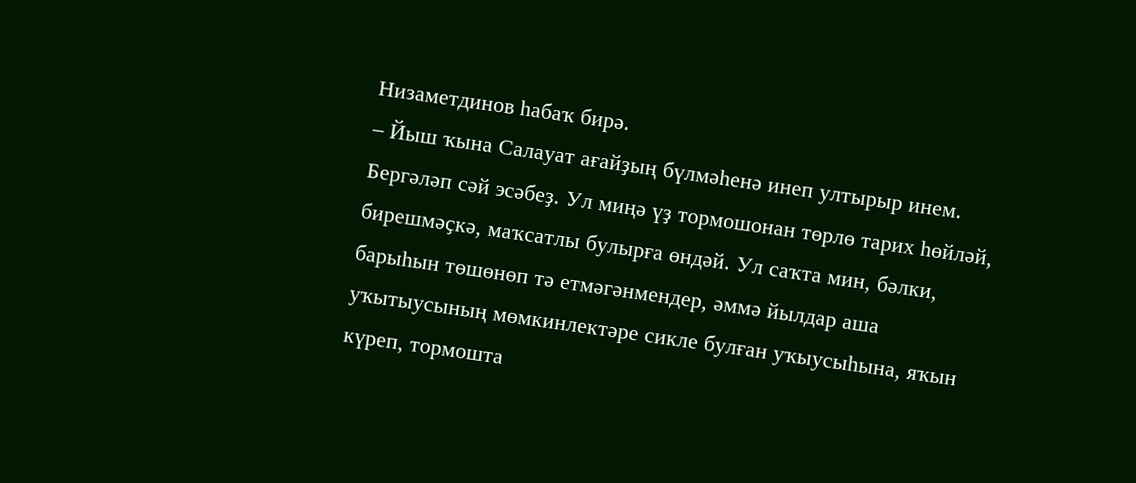Низаметдинов һабаҡ бирә.
– Йыш ҡына Салауат ағайҙың бүлмәһенә инеп ултырыр инем. Бергәләп сәй эсәбеҙ. Ул миңә үҙ тормошонан төрлө тарих һөйләй, бирешмәҫкә, маҡсатлы булырға өндәй. Ул саҡта мин, бәлки, барыһын төшөнөп тә етмәгәнмендер, әммә йылдар аша уҡытыусының мөмкинлектәре сикле булған уҡыусыһына, яҡын күреп, тормошта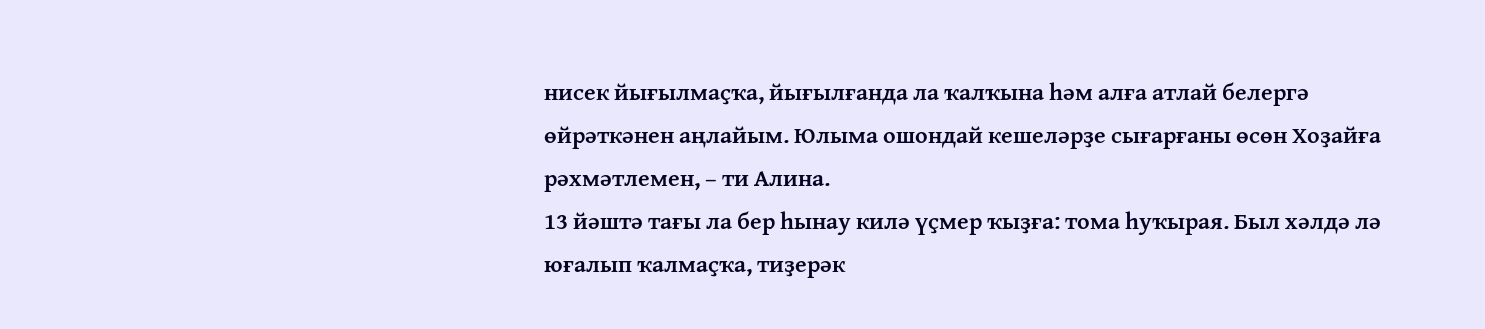нисек йығылмаҫҡа, йығылғанда ла ҡалҡына һәм алға атлай белергә өйрәткәнен аңлайым. Юлыма ошондай кешеләрҙе сығарғаны өсөн Хоҙайға рәхмәтлемен, – ти Алина.
13 йәштә тағы ла бер һынау килә үҫмер ҡыҙға: тома һуҡырая. Был хәлдә лә юғалып ҡалмаҫҡа, тиҙерәк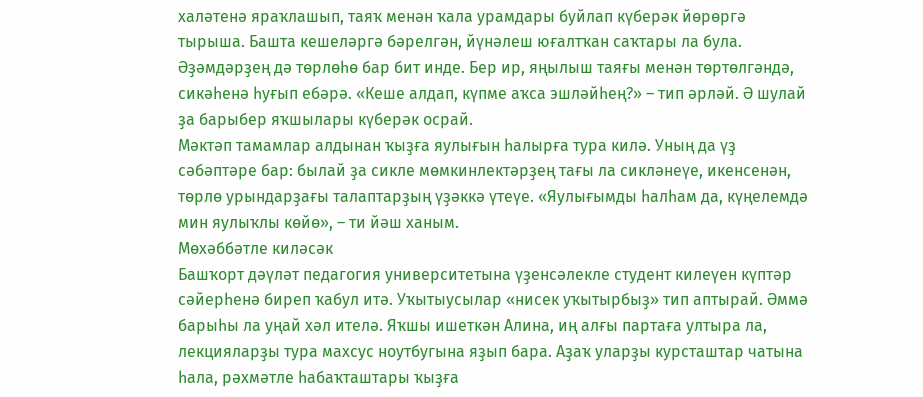халәтенә яраҡлашып, таяҡ менән ҡала урамдары буйлап күберәк йөрөргә тырыша. Башта кешеләргә бәрелгән, йүнәлеш юғалтҡан саҡтары ла була. Әҙәмдәрҙең дә төрлөһө бар бит инде. Бер ир, яңылыш таяғы менән төртөлгәндә, сикәһенә һуғып ебәрә. «Кеше алдап, күпме аҡса эшләйһең?» – тип әрләй. Ә шулай ҙа барыбер яҡшылары күберәк осрай.
Мәктәп тамамлар алдынан ҡыҙға яулығын һалырға тура килә. Уның да үҙ сәбәптәре бар: былай ҙа сикле мөмкинлектәрҙең тағы ла сикләнеүе, икенсенән, төрлө урындарҙағы талаптарҙың үҙәккә үтеүе. «Яулығымды һалһам да, күңелемдә мин яулыҡлы көйө», – ти йәш ханым.
Мөхәббәтле киләсәк
Башҡорт дәүләт педагогия университетына үҙенсәлекле студент килеүен күптәр сәйерһенә биреп ҡабул итә. Уҡытыусылар «нисек уҡытырбыҙ» тип аптырай. Әммә барыһы ла уңай хәл ителә. Яҡшы ишеткән Алина, иң алғы партаға ултыра ла, лекцияларҙы тура махсус ноутбугына яҙып бара. Аҙаҡ уларҙы курсташтар чатына һала, рәхмәтле һабаҡташтары ҡыҙға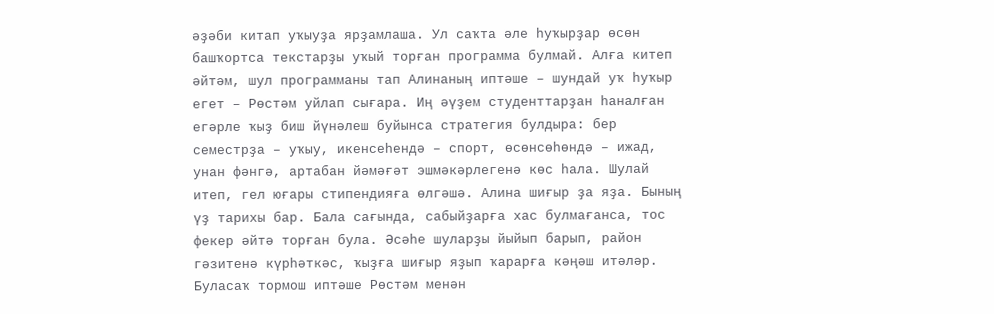әҙәби китап уҡыуҙа ярҙамлаша. Ул саҡта әле һуҡырҙар өсөн башҡортса текстарҙы уҡый торған программа булмай. Алға китеп әйтәм, шул программаны тап Алинаның иптәше – шундай уҡ һуҡыр егет – Рөстәм уйлап сығара. Иң әүҙем студенттарҙан һаналған егәрле ҡыҙ биш йүнәлеш буйынса стратегия булдыра: бер семестрҙа – уҡыу, икенсеһендә – спорт, өсөнсөһөндә – ижад, унан фәнгә, артабан йәмәғәт эшмәкәрлегенә көс һала. Шулай итеп, гел юғары стипендияға өлгәшә. Алина шиғыр ҙа яҙа. Бының үҙ тарихы бар. Бала сағында, сабыйҙарға хас булмағанса, тос фекер әйтә торған була. Әсәһе шуларҙы йыйып барып, район гәзитенә күрһәткәс, ҡыҙға шиғыр яҙып ҡарарға кәңәш итәләр.
Буласаҡ тормош иптәше Рөстәм менән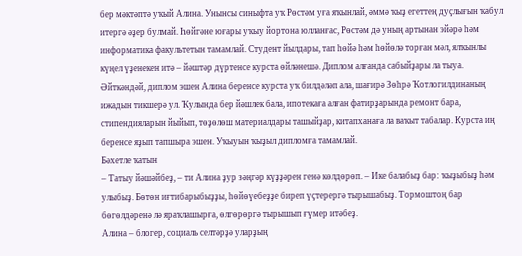бер мәктәптә уҡый Алина. Унынсы синыфта уҡ Рөстәм уға яҡынлай, әммә ҡыҙ егеттең дуҫлығын ҡабул итергә әҙер булмай. Һөйгәне юғары уҡыу йортона юлланғас, Рөстәм дә уның артынан эйәрә һәм информатика факультетын тамамлай. Студент йылдары, тап һөйә һәм һөйөлә торған мәл, ялҡынлы күңел үҙенекен итә – йәштәр дүртенсе курста өйләнешә. Диплом алғанда сабыйҙары ла тыуа.
Әйткәндәй, диплом эшен Алина беренсе курста уҡ билдәләп ала, шағирә Зөһрә Ҡотлогилдинаның ижадын тикшерә ул. Ҡулында бер йәшлек бала, ипотекаға алған фатирҙарында ремонт бара, стипендияларын йыйып, төҙөлөш материалдары ташыйҙар, китапханаға ла ваҡыт табалар. Курста иң беренсе яҙып тапшыра эшен. Уҡыуын ҡыҙыл дипломға тамамлай.
Бәхетле ҡатын
– Татыу йәшәйбеҙ, – ти Алина ҙур зәңгәр күҙҙәрен генә көлдөрөп. – Ике балабыҙ бар: ҡыҙыбыҙ һәм улыбыҙ. Бөтөн иғтибарыбыҙҙы, һөйөүебеҙҙе биреп үҫтерергә тырышабыҙ. Тормоштоң бар бөгөлдәренә лә яраҡлашырға, өлгөрөргә тырышып ғүмер итәбеҙ.
Алина – блогер, социаль селтәрҙә уларҙың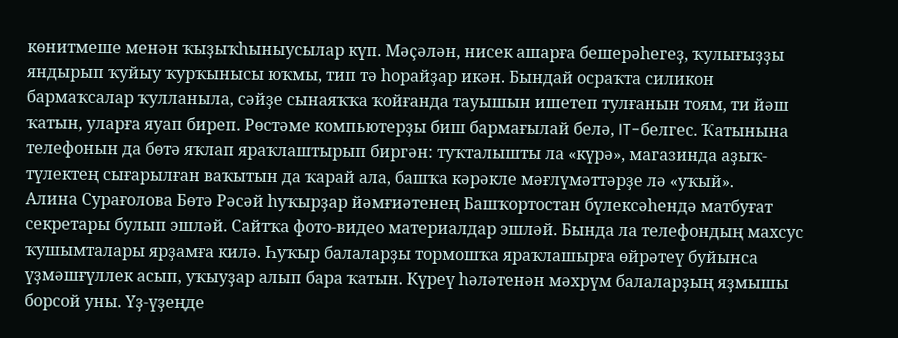көнитмеше менән ҡыҙыҡһыныусылар күп. Мәҫәлән, нисек ашарға бешерәһегеҙ, ҡулығыҙҙы яндырып ҡуйыу ҡурҡынысы юҡмы, тип тә һорайҙар икән. Бындай осраҡта силикон бармаҡсалар ҡулланыла, сәйҙе сынаяҡҡа ҡойғанда тауышын ишетеп тулғанын тоям, ти йәш ҡатын, уларға яуап биреп. Рөстәме компьютерҙы биш бармағылай белә, IT-белгес. Ҡатынына телефонын да бөтә яҡлап яраҡлаштырып биргән: туҡталышты ла «күрә», магазинда аҙыҡ-түлектең сығарылған ваҡытын да ҡарай ала, башҡа кәрәкле мәғлүмәттәрҙе лә «уҡый».
Алина Сурағолова Бөтә Рәсәй һуҡырҙар йәмғиәтенең Башҡортостан бүлексәһендә матбуғат секретары булып эшләй. Сайтҡа фото-видео материалдар эшләй. Бында ла телефондың махсус ҡушымталары ярҙамға килә. Һуҡыр балаларҙы тормошҡа яраҡлашырға өйрәтеү буйынса үҙмәшғүллек асып, уҡыуҙар алып бара ҡатын. Күреү һәләтенән мәхрүм балаларҙың яҙмышы борсой уны. Үҙ-үҙеңде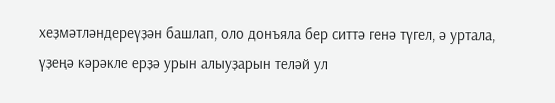хеҙмәтләндереүҙән башлап, оло донъяла бер ситтә генә түгел, ә уртала, үҙеңә кәрәкле ерҙә урын алыуҙарын теләй ул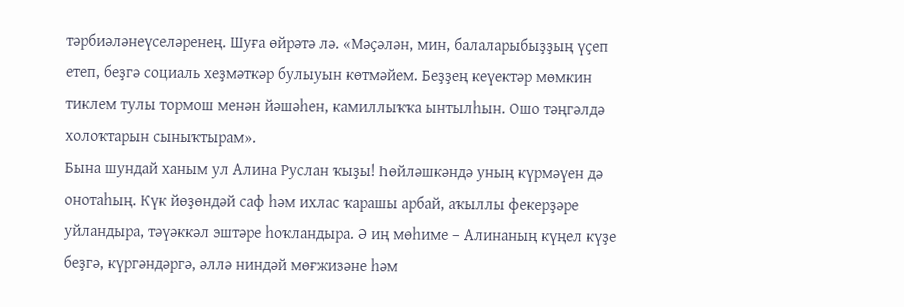тәрбиәләнеүселәренең. Шуға өйрәтә лә. «Мәҫәлән, мин, балаларыбыҙҙың үҫеп етеп, беҙгә социаль хеҙмәткәр булыуын көтмәйем. Беҙҙең кеүектәр мөмкин тиклем тулы тормош менән йәшәһен, камиллыҡҡа ынтылһын. Ошо тәңгәлдә холоҡтарын сыныҡтырам».
Бына шундай ханым ул Алина Руслан ҡыҙы! Һөйләшкәндә уның күрмәүен дә онотаһың. Күк йөҙөндәй саф һәм ихлас ҡарашы арбай, аҡыллы фекерҙәре уйландыра, тәүәккәл эштәре һоҡландыра. Ә иң мөһиме – Алинаның күңел күҙе беҙгә, күргәндәргә, әллә ниндәй мөғжизәне һәм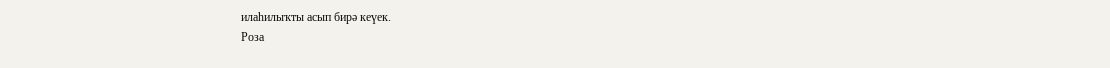илаһилыҡты асып бирә кеүек.
Роза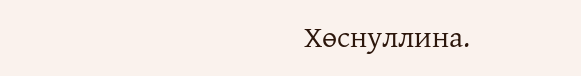Хөснуллина.